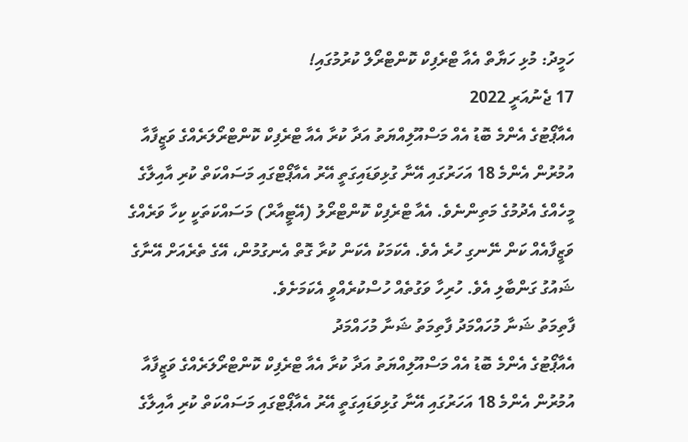ހަމީދު: މުޅި ހަޔާތް އެއާ ޓްރެފިކް ކޮންޓްރޯލް ކުރުމުގައި!
17 ޖެނުއަރީ 2022
އެއާޕޯޓުގެ އެންމެ ބޮޑު އެއް މަސްއޫލިއްޔަތު އަދާ ކުރާ އެއާ ޓްރެފިކް ކޮންޓްރޯލަރެއްގެ ވަޒީފާއާ އުމުރުން އެންމެ 18 އަހަރުގައި އޭނާ ގުޅިވަޑައިގަތީ އޭރު އެއާޕޯޓްގައި މަސައްކަތް ކުރި އާއިލާގެ މީހެއްގެ އެދުމުގެ މަތިންނެވެ. އެއާ ޓްރެފިކް ކޮންޓްރޯލު (އޭޓީއާރް) މަސައްކަތަކީ ކިހާ ވަރެއްގެ ވަޒީފާއެއް ކަން ނޭނގި ހުރެ އެވެ. އެކަމަކު އެކަން ކުރާ ގޮތް އެނގުމުން، އޭގެ ތެރެއަށް އޭނާގެ ޝައުގު ގަންބާލި އެވެ. ހުރިހާ ވަގުތެއް ހުސްކުރެއްވީ އެކަމަށެވެ.
ފާތިމަތު ޝަނާ މުހައްމަދު ފާތިމަތު ޝަނާ މުހައްމަދު
އެއާޕޯޓުގެ އެންމެ ބޮޑު އެއް މަސްއޫލިއްޔަތު އަދާ ކުރާ އެއާ ޓްރެފިކް ކޮންޓްރޯލަރެއްގެ ވަޒީފާއާ އުމުރުން އެންމެ 18 އަހަރުގައި އޭނާ ގުޅިވަޑައިގަތީ އޭރު އެއާޕޯޓްގައި މަސައްކަތް ކުރި އާއިލާގެ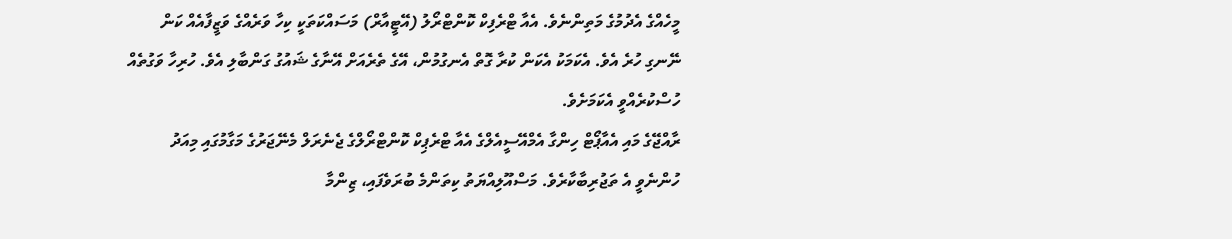މީހެއްގެ އެދުމުގެ މަތިންނެވެ. އެއާ ޓްރެފިކް ކޮންޓްރޯލު (އޭޓީއާރް) މަސައްކަތަކީ ކިހާ ވަރެއްގެ ވަޒީފާއެއް ކަން ނޭނގި ހުރެ އެވެ. އެކަމަކު އެކަން ކުރާ ގޮތް އެނގުމުން، އޭގެ ތެރެއަށް އޭނާގެ ޝައުގު ގަންބާލި އެވެ. ހުރިހާ ވަގުތެއް ހުސްކުރެއްވީ އެކަމަށެވެ.
ރާއްޖޭގެ މައި އެއާޕޯޓް ހިންގާ އެމްއޭސީއެލްގެ އެއާ ޓްރެޕިކް ކޮންޓްރޯލްގެ ޖެނެރަލް މެނޭޖަރުގެ މަގާމުގައި މިއަދު ހުންނެވީ އެ ތަޖުރިބާކާރެވެ. މަސްއޫލިއްޔަތު ކިތަންމެ ބުރަވެފައި، ޒިންމާ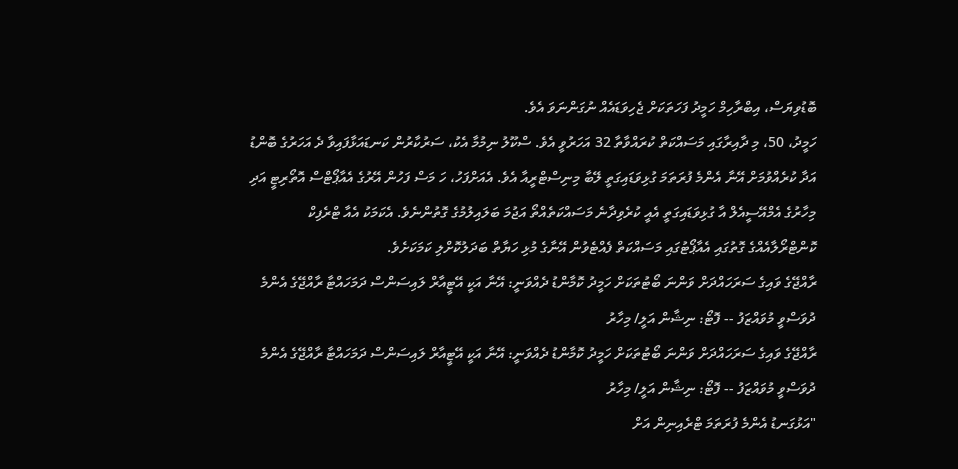ބޮޑުވިޔަސް، އިބްރާހިމް ހަމީދު ފަހަތަކަށް ޖެހިވަޑައެއް ނުގަންނަވަ އެވެ.
ހަމީދު، 50، މި ދާއިރާގައި މަސައްކަތް ކުރައްވާތާ 32 އަހަރުވީ އެވެ. ސްކޫލު ނިމުމާ އެކު، ސަރުކާރުން ކަނޑައަޅާފައިވާ ދެ އަހަރުގެ ބޮންޑު އަދާ ކުރެއްވުމަށް އޭނާ އެންމެ ފުރަތަމަ ގުޅިވަޑައިގަތީ ލޭބާ މިނިސްޓްރީއާ އެވެ. އެއަށްފަހު، ހަ މަސް ފަހުން އޭރުގެ އެއާޕޯޓްސް އޮތޯރިޓީ އަދި މިހާރުގެ އެމްއޭސީއެލް އާ ގުޅިވަޑައިގަތީ އެއީ ކުރެވިދާނެ މަސައްކަތެއްތޯ އަޖުމަ ބަލައިލުމުގެ ގޮތުންނެވެ. އެކަމަކު އެއާ ޓްރެފިކް ކޮންޓްރޯލާއެއްގެ ގޮތުގައި އެއާޕޯޓުގައި މަސައްކަތް ފެއްޓެވުން އޭނާގެ މުޅި ހަޔާތް ބަދަލުކޮށްލި ކަމަކަށެވެ.
ރާއްޖޭގެ ވައިގެ ސަރަހައްދަށް ވަންނަ ބޯޓުތަކަށް ހަމީދު ކޮމާންޑު ދެއްވަނީ: އޭނާ އަކީ އޭޓީއާރް ލައިސަންސް ދަމަހައްޓާ ރާއްޖޭގެ އެންމެ ދުވަސްވީ މުވައްޒަފު -- ފޮޓޯ: ނިޝާން އަލީ/ މިހާރު
ރާއްޖޭގެ ވައިގެ ސަރަހައްދަށް ވަންނަ ބޯޓުތަކަށް ހަމީދު ކޮމާންޑު ދެއްވަނީ: އޭނާ އަކީ އޭޓީއާރް ލައިސަންސް ދަމަހައްޓާ ރާއްޖޭގެ އެންމެ ދުވަސްވީ މުވައްޒަފު -- ފޮޓޯ: ނިޝާން އަލީ/ މިހާރު
"އަޅުގަނޑު އެންމެ ފުރަތަމަ ޓްރެއިނިން އަށް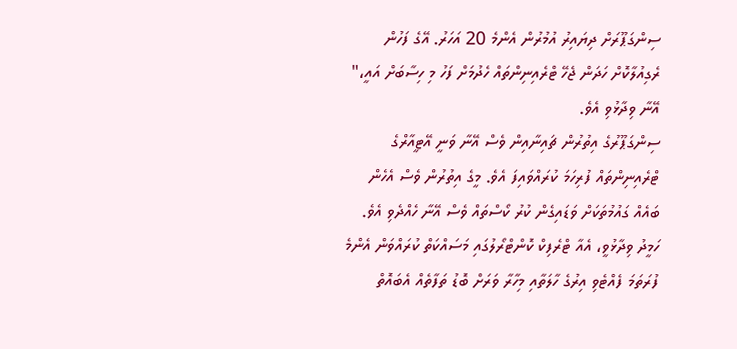ސިންގަޕޫރަށް ދިޔައިރު އުމުރުން އެންމެ 20 އަހަރު. އޭގެ ފަހުން ރެގިއުލާކޮށް ހަދަން ޖެހޭ ޓްރެއިނިންތައް ހެދުމަށް ފަހު މި ހިސާބަށް އައީ،" އޭނާ ވިދާޅުވި އެވެ.
ސިންގަޕޫރުގެ އިތުރުން ޗައިނާއިން ވެސް އޭނާ ވަނީ އޭޓީއާރްގެ ޓްރެއިނިންތައް ފުރިހަމަ ކުރައްވައިފަ އެވެ. މީގެ އިތުރުން ވެސް އެހެން ބައެއް ގައުމުތަކަށް ވަޑައިގެން ކުރު ކޯސްތައް ވެސް އޭނާ ހެއްދެވި އެވެ.
ހަމީދު ވިދާޅުވީ، އެއާ ޓްރެފިކް ކޮންޓްރޯލުގައި މަސައްކަތް ކުރައްވަން އެންމެ ފުރަތަމަ ފެއްޓެވި އިރުގެ ހާލަތާއި މިހާރާ ވަރަށް ބޮޑު ތަފާތެއް އެބައޮތް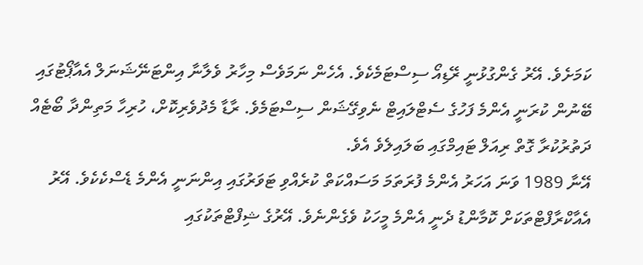ކަމަށެވެ. އޭރު ގެންގުޅުނީ ރޭޑިއޯ ސިސްޓަމެކެވެ. އެހެން ނަމަވެސް މިހާރު ވެލާނާ އިންޓަނޭޝަނަލް އެއާޕޯޓުގައި ބޭނުން ކުރަނީ އެންމެ ފަހުގެ ސެޓްލައިޓް ނެވިގޭޝަން ސިސްޓަމެވެ. ރާޑާ މެދުވެރިކޮށް، ހުރިހާ މަތިންދާ ބޯޓެއް ދަތުރުކުރާ ގޮތް ރިއަލް ޓައިމްގައި ބަލައިލެވެ އެވެ.
އޭނާ 1989 ވަނަ އަހަރު އެންމެ ފުރަތަމަ މަސައްކަތް ކުރެއްވި ޓަވަރުގައި އިންނަނީ އެންމެ ޑެސްކެކެވެ. އޭރު އެއާކްރާފްޓްތަކަށް ކޮމާންޑު ދެނީ އެންމެ މީހަކު ވެގެންނެވެ. އޭރުގެ ޝިފްޓްތަކުގައި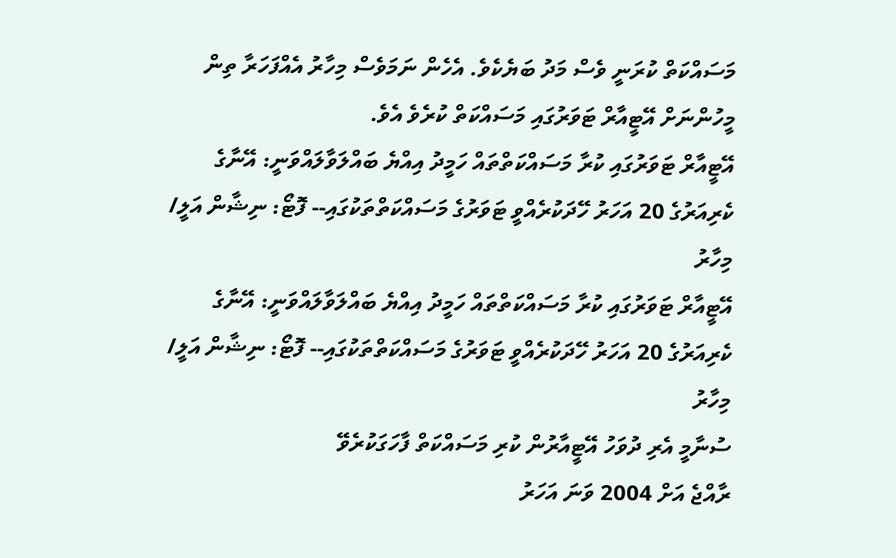މަސައްކަތް ކުރަނީ ވެސް މަދު ބަޔެކެވެ. އެހެން ނަމަވެސް މިހާރު އެއްފަހަރާ ތިން މީހުންނަށް އޭޓީއާރް ޓަވަރުގައި މަސައްކަތް ކުރެވެ އެވެ.
އޭޓީއާރް ޓަވަރުގައި ކުރާ މަސައްކަތްތައް ހަމީދު އިއްޔެ ބައްލަވާލައްވަނީ: އޭނާގެ ކެރިއަރުގެ 20 އަހަރު ހޭދަކުރެއްވީ ޓަވަރުގެ މަސައްކަތްތަކުގައި-- ފޮޓޯ: ނިޝާން އަލީ/ މިހާރު
އޭޓީއާރް ޓަވަރުގައި ކުރާ މަސައްކަތްތައް ހަމީދު އިއްޔެ ބައްލަވާލައްވަނީ: އޭނާގެ ކެރިއަރުގެ 20 އަހަރު ހޭދަކުރެއްވީ ޓަވަރުގެ މަސައްކަތްތަކުގައި-- ފޮޓޯ: ނިޝާން އަލީ/ މިހާރު
ސުނާމީ އެރި ދުވަހު އޭޓީއާރުން ކުރި މަސައްކަތް ފާހަގަކުރެވޭ
ރާއްޖެ އަށް 2004 ވަނަ އަހަރު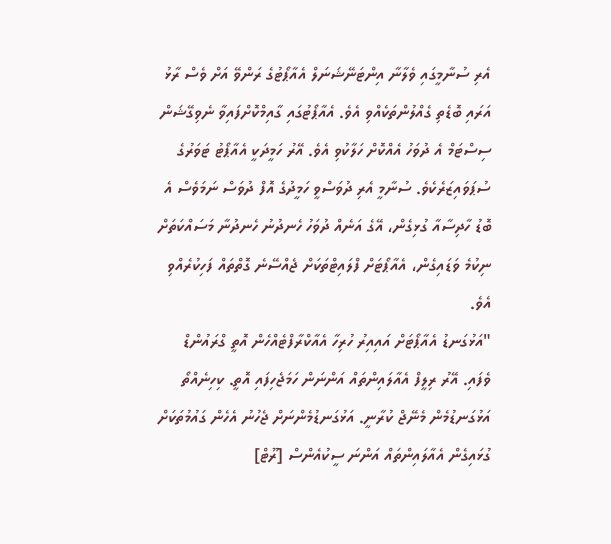އެރި ސުނާމީގައި ވެލާނާ އިންޓަނޭޝަނަލް އެއާޕޯޓުގެ ރަންވޭ އަށް ވެސް ރާޅު އަރައި ބޮޑެތި ގެއްލުންތަކެއްވި އެވެ. އެއާޕޯޓުގައި ގާއިމްކޮށްފައިވާ ނެވިގޭޝަން ސިސްޓަމް އެ ދުވަހު އެއްކޮށް ހަލާކުވި އެވެ. އޭރު ހަމީދަކީ އެއާޕޯޓު ޓަވަރުގެ ސުޕަވައިޒަރެކެވެ. ސުނާމީ އެރި ދުވަސްވީ ހަމީދުގެ އޮފް ދުވަސް ނަމަވެސް އެ ބޮޑު ހާދިސާއާ ގުޅިގެން، އޭގެ އަނެއް ދުވަހު ހެނދުނު ހެނދުނާ މަސައްކަތަށް ނިކުމެ ވަޑައިގެން، އެއާޕޯޓަށް ފްލައިޓްތަކަށް ޖެއްސޭނެ ގޮތްތައް ފަހިކުރެއްވި އެވެ.
"އަޅުގަނޑު އެއާޕޯޓަށް އައިއިރު ހުރިހާ އެއާކްރާފްޓެއްހެން އޮތީ ގްރައުންޑް ވެފައި. އޭރު ރިލީފް އެއާލައިންތައް އަންނަން ހަމަޖެހިފައި އޮތީ. ކިހިނެއްތޯ އަޅުގަނޑުމެން މެނޭޖް ކުރާނީ. އަޅުގަނޑުމެންނަށް ޖެހުނު އެހެން ގައުމުތަކަށް ގުޅައިގެން އެއާލައިންތައް އަންނަ ސީކުއެންސް [ރޫޓް]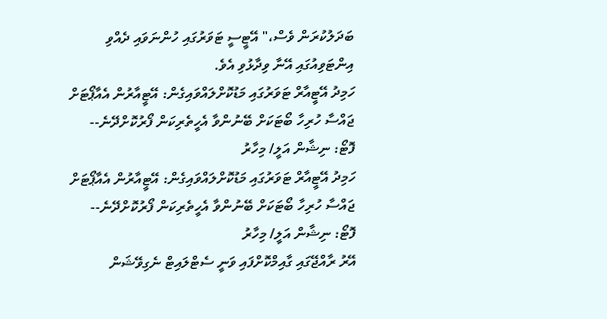ބަދަލުކުރަން ވެސް،" އޭޓީސީ ޓަވަރުގައި ހުންނަވައި ދެއްވި އިންޓަވިއުގައި އޭނާ ވިދާޅުވި އެވެ.
ހަމިދު އޭޓީއާރް ޓަވަރުގައި މަޑުކޮށްލައްވައިގެން: އޭޓީއާރުން އެއާޕޯޓަށް ޖައްސާ ހުރިހާ ބޯޓަކަށް ބޭނުންވާ އެހީތެރިކަން ފޯރުކޮށްދޭނެ-- ފޮޓޯ: ނިޝާން އަލީ/ މިހާރު
ހަމިދު އޭޓީއާރް ޓަވަރުގައި މަޑުކޮށްލައްވައިގެން: އޭޓީއާރުން އެއާޕޯޓަށް ޖައްސާ ހުރިހާ ބޯޓަކަށް ބޭނުންވާ އެހީތެރިކަން ފޯރުކޮށްދޭނެ-- ފޮޓޯ: ނިޝާން އަލީ/ މިހާރު
އޭރު ރާއްޖޭގައި ގާއިމްކޮށްފައި ވަނީ ސެޓްލައިޓް ނެގިވޭޝަން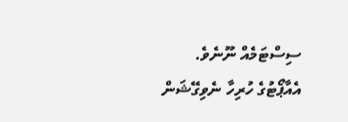ސިސްޓަމެއް ނޫނެވެ. އެއާޕޯޓުގެ ހުރިހާ ނެވިގޭޝަން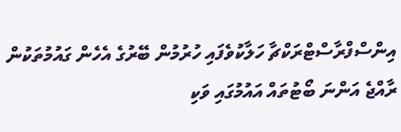އިންސްފްރާސްޓްރަކްޗާ ހަލާކުވެފައި ހުރުމުން ބޭރުގެ އެހެން ގައުމުތަކުން ރާއްޖެ އަންނަ ބޯޓުތައް އައުމުގައި ވަކި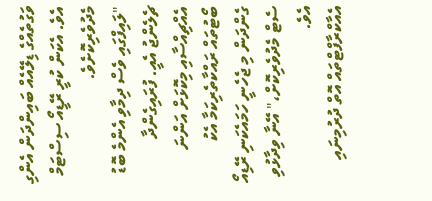ވަގުތެއްގެ ޑިލޭއެއް ބައިންދަން އެންގި އެވެ. އެކަން ކުރީ ރޭޑީއޯ ސިސްޓަމް މެދުވެރިކޮށެވެ.
"ލައިފްގައި ވެސް ދިމާވި އެންމެ ބޮޑު ޗެލެންޖު އެއީ. ފުރައިގެންދާ އެއްޗިއްސާއި މިކޮޅަށް އަންނަ ބޯޓުތައް ރައްކާތެރިކަމާ އެކު ގެންދަން މި ޖެހެނީ ހަމައެކަނި ރޭޑިއޯ ސެޓް މެދުވެރިކޮށް،" އޭނާ ވިދާޅުވި އެވެ.
އެއާކްރާފްޓްތައް އޮތް ދުރުމިނައި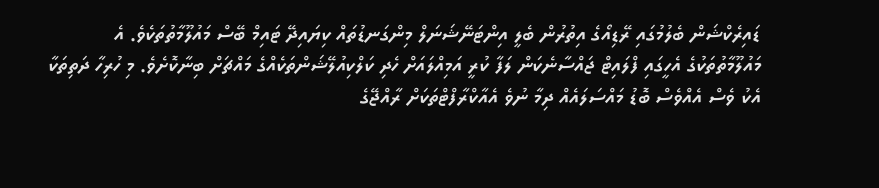ޑައިރެކްޝަން ބެލުމުގައި ރޭޑިއޯގެ އިތުރުން ބެލީ އިންޓަނޭޝަނަލް މިންގަނޑުތައް ކިޔައިދޭ ޓައިމް ބޭސް މައުލޫމާތުތަކެވެ. އެ މައުލޫމާތުތަކުގެ އެހީގައި ފްލައިޓް ޖައްސާނެކަން ލަފާ ކުރީ އަމިއްލައަށް ހެދި ކަލްކިއުލޭޝަންތަކެއްގެ މައްޗަށް ބިނާކޮށެވެ. މި ހުރިހާ ދަތިތަކާ އެކު ވެސް އެއްވެސް ބޮޑު މައްސަލައެއް ދިމާ ނުވެ އެއާކްރާފްޓްތަކަށް ރާއްޖޭގެ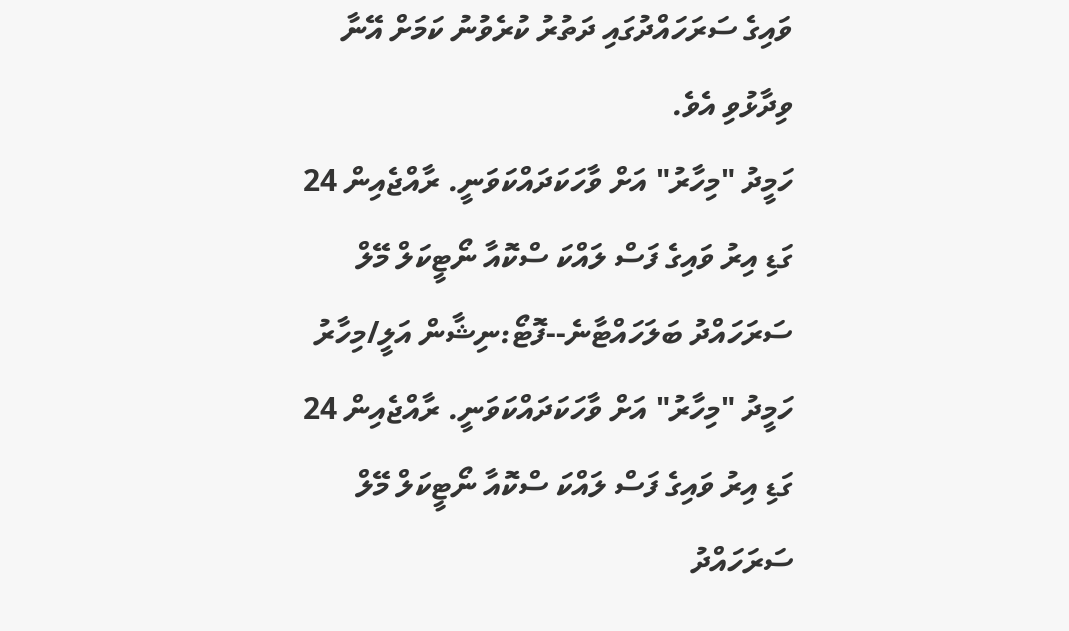ވައިގެ ސަރަހައްދުގައި ދަތުރު ކުރެވުނު ކަމަށް އޭނާ ވިދާޅުވި އެވެ.
ހަމީދު "މިހާރު" އަށް ވާހަކަދައްކަވަނީ. ރާއްޖެއިން 24 ގަޑި އިރު ވައިގެ ފަސް ލައްކަ ސްކޮއާ ނޯޓީކަލް މޭލް ސަރަހައްދު ބަލަހައްޓާނެ--ފޮޓޯ:ނިޝާން އަލީ/މިހާރު
ހަމީދު "މިހާރު" އަށް ވާހަކަދައްކަވަނީ. ރާއްޖެއިން 24 ގަޑި އިރު ވައިގެ ފަސް ލައްކަ ސްކޮއާ ނޯޓީކަލް މޭލް ސަރަހައްދު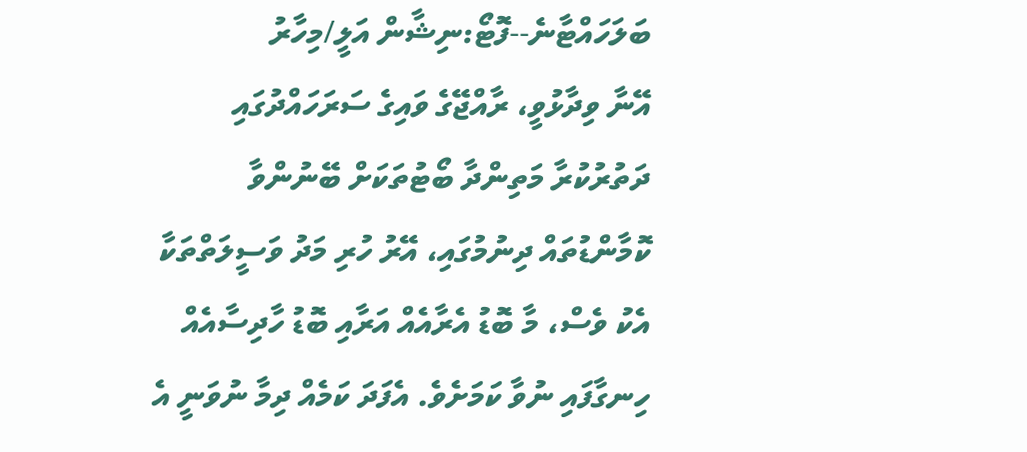ބަލަހައްޓާނެ--ފޮޓޯ:ނިޝާން އަލީ/މިހާރު
އޭނާ ވިދާޅުވީ، ރާއްޖޭގެ ވައިގެ ސަރަހައްދުގައި ދަތުރުކުރާ މަތިންދާ ބޯޓުތަކަށް ބޭނުންވާ ކޮމާންޑުތައް ދިނުމުގައި، އޭރު ހުރި މަދު ވަސީލަތްތަކާ އެކު ވެސް، މާ ބޮޑު އެރާއެއް އަރާއި ބޮޑު ހާދިސާއެއް ހިނގާފައި ނުވާ ކަމަށެވެ. އެފަދަ ކަމެއް ދިމާ ނުވަނީ އެ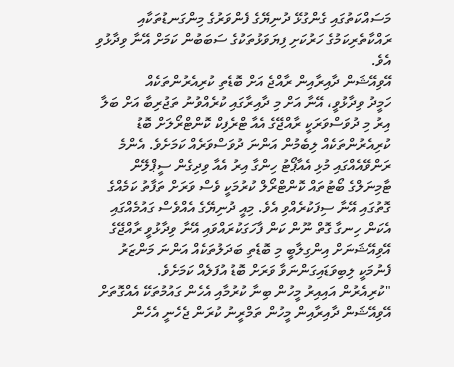މަސައްކަތުގައި ގެންގުޅޭ ދުނިޔޭގެ ފެންވަރުގެ މިންގަނޑުތަކާއި ރައްކާތެރިކަމުގެ ހަރުކަށި ފިޔަވަޅުތަކުގެ ސަބަބުން ކަމަށް އޭނާ ވިދާޅުވި އެވެ.
އޭވިއޭޝަން ދާއިރާއިން ރާއްޖެ އަށް ބޮޑެތި ކުރިއެރުންތަކެއް
ހަމީދު ވިދާޅުވީ، އޭނާ އަށް މި ދާއިރާގައި ކުރެއްވުނު ތަޖުރިބާ އަށް ބަލާ އިރު މި ދުވަސްވަރަކީ ރާއްޖޭގެ އެއާ ޓްރެފިކް ކޮންޓްރޯލަށް ބޮޑު ކުރިއެރުންތަކެއް ލިބެމުން އަންނަ ދުވަސްވަރެއް ކަމަށެވެ. އެންމެ ރަންވޭއެއްގައި މުޅި އެއާޕޯޓު ހިންގާ އިރު އެއާ ވިދިގެން ސީޕްލޭން ޓާމިނަލްގެ ބޯޓުތައް ކޮންޓްރޯލް ކުރުމަކީ ވެސް ވަރަށް ތަފާތު ކަމެއްގެ ގޮތުގައި އޭނާ ސިފަކުރެއްވި އެވެ. މިއީ ދުނިޔޭގެ އެއްވެސް ގައުމެއްގައި އެކަން ހިނގާ ގޮތް ނޫން ކަން ފާހަގަކުރައްވައި އޭނާ ވިދާޅުވީ ރާއްޖޭގެ އޭވިއޭޝަނަށް އިންގިލާބީ މި ބޮޑެތި ބަދަލުތަކެއް އަންނަ މަންޒަރު ފެނުމަކީ ލިބިވަޑައިގަންނަވާ ވަރަށް ބޮޑު އުފަލެއް ކަމަށެވެ.
"ކުރިއެރުން އައިއިރު މީހުން ބިނާ ކުރުމާއި އެހެން ގައުމުތަކޭ އެއްގޮތަށް އޭވިއޭޝަން ދާއިރާއިން މީހުން ތަމްރީނު ކުރަން ޖެހެނީ އެހެން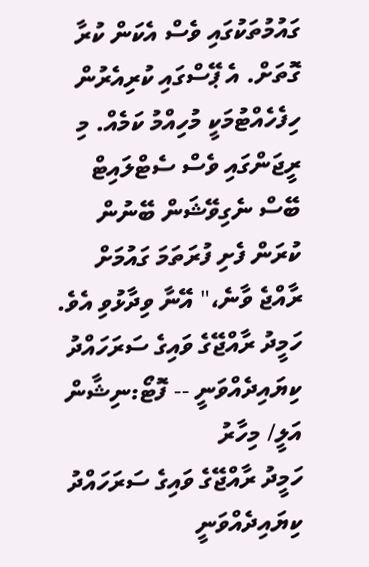ގައުމުތަކުގައި ވެސް އެކަން ކުރާ ގޮތަށް. އެ ޕޭސްގައި ކުރިއެރުން ހިފެހެއްޓުމަކީ މުހިއްމު ކަމެއް. މި ރީޖަންގައި ވެސް ސެޓްލައިޓް ބޭސް ނެގިވޭޝަން ބޭނުން ކުރަން ފެށި ފުރަތަމަ ގައުމަށް ރާއްޖެ ވާނެ،" އޭނާ ވިދާޅުވި އެވެ.
ހަމީދު ރާއްޖޭގެ ވައިގެ ސަރަހައްދު ކިޔައިދެއްވަނީ -- ފޮޓޯ:ނިޝާން އަލީ/ މިހާރު
ހަމީދު ރާއްޖޭގެ ވައިގެ ސަރަހައްދު ކިޔައިދެއްވަނީ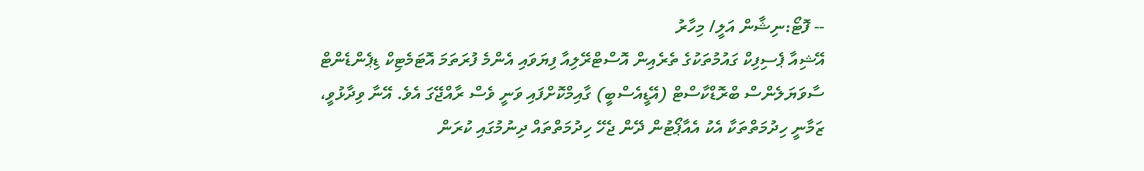-- ފޮޓޯ:ނިޝާން އަލީ/ މިހާރު
އޭޝިއާ ޕެސިފިކް ގައުމުތަކުގެ ތެރެއިން އޮސްޓްރޭލިއާ ފިޔަވައި އެންމެ ފުރަތަމަ އޮޓަމެޓިކް ޑިޕެންޑެންޓް ސާވަޔަލެންސް ބްރޮޑްކާސްޓް (އޭޑީއެސްބީ) ގާއިމްކޮށްފައި ވަނީ ވެސް ރާއްޖޭގަ އެވެ. އޭނާ ވިދާޅުވީ، ޒަމާނީ ހިދުމަތްތަކާ އެކު އެއާޕޯޓުން ދޭން ޖެހޭ ހިދުމަތްތައް ދިނުމުގައި ކުރަން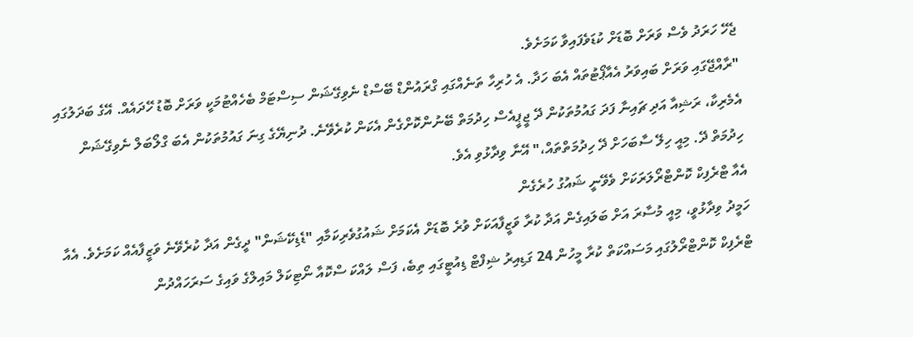ޖެހޭ ހަރަދު ވެސް ވަރަށް ބޮޑަށް ކުޑަވެފައިވާ ކަމަށެވެ.
"ރާއްޖޭގައި ވަރަށް ބައިވަރު އެއާޕޯޓުތައް އެބަ ހަދާ. އެ ހުރިހާ ތަނެއްގައި ގްރައުންޑް ބޭސްޑް ނެވިގޭޝަން ސިސްޓަމް ބެހެއްޓުމަކީ ވަރަށް ބޮޑު ހޭދައެއް. އޭގެ ބަދަލުގައި އެމެރިކާ، ރަޝިއާ އަދި ޗައިނާ ފަދަ ގައުމުތަކުން ދޭ ޖީޕީއެސް ހިދުމަތް ބޭނުންކޮށްގެން އެކަން ކުރެވޭނެ. ދުނިޔޭގެ ގިނަ ގައުމުތަކުން އެބަ ގްލޯބަލް ނެވިގޭޝަން ހިދުމަތް ދޭ. މިއީ ހިލޭ ސާބަހަށް ދޭ ހިދުމަތްތައް،" އޭނާ ވިދާޅުވި އެވެ.
އެއާ ޓްރެފިކް ކޮންޓްރޯލަރަކަށް ވެވޭނީ ޝައުގު ހުރެގެން
ހަމީދު ވިދާޅުވީ، މިއީ މުސާރަ އަށް ބަލައިގެން އަދާ ކުރާ ވަޒީފާއަކަށް ވުރެ ބޮޑަށް އެކަމަށް ޝައުގުވެރިކަމާއި "ޑެޑިކޭޝަން" ދީގެން އަދާ ކުރެވޭނެ ވަޒީފާއެއް ކަމަށެވެ. އެއާ ޓްރެފިކް ކޮންޓްރޯލުގައި މަސައްކަތް ކުރާ މީހުން 24 ގަޑިއިރު ޝިފްޓް ޑިއުޓީގައި ތިބެ، ފަސް ލައްކަ ސްކޮއާ ނޯޓިކަލް މައިލްގެ ވައިގެ ސަރަހައްދުން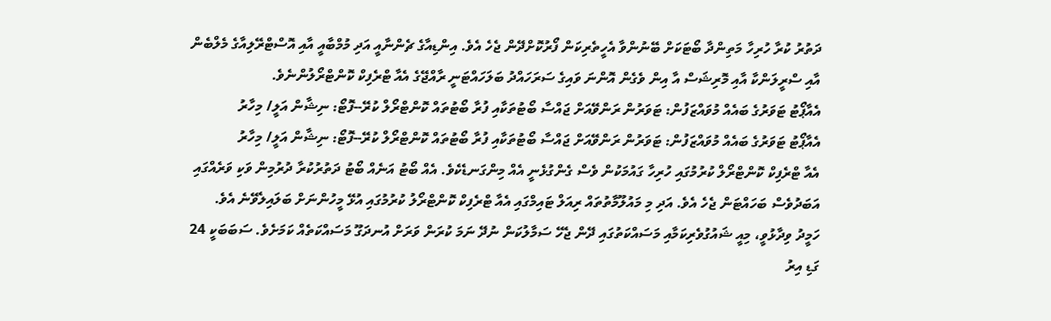ދަތުރު ކުރާ ހުރިހާ މަތިންދާ ބޯޓަކަށް ބޭނުންވާ އެހީތެރިކަން ފޯރުކޮށްދޭން ޖެހެ އެވެ. އިންޑިއާގެ ޗެންނާއީ އަދި މުމްބާއީ އާއި އޮސްޓްރޭލިއާގެ މެލްބެން އާއި ސްރީލަންކާ އާއި މޮރިޝަސް އާ އިން ވެގެން އޮންނަ ވައިގެ ސަރަހައްދު ބަލަހައްޓަނީ ރާއްޖޭގެ އެއާ ޓްރެފިކް ކޮންޓްރޯލުންނެވެ.
އެއާޕޯޓު ޓަވަރުގެ ބައެއް މުވައްޒަފުން: ޓަވަރުން ރަންވޭއަށް ޖައްސާ ބޯޓުތަކާއި ފުރާ ބޯޓުތައް ކޮންޓްރޯލް ކުރޭ--ފޮޓޯ: ނިޝާން އަލީ/ މިހާރު
އެއާޕޯޓު ޓަވަރުގެ ބައެއް މުވައްޒަފުން: ޓަވަރުން ރަންވޭއަށް ޖައްސާ ބޯޓުތަކާއި ފުރާ ބޯޓުތައް ކޮންޓްރޯލް ކުރޭ--ފޮޓޯ: ނިޝާން އަލީ/ މިހާރު
އެއާ ޓްރެފިކް ކޮންޓްރޯލް ކުރުމުގައި ހުރިހާ ގައުމަކުން ވެސް ގެންގުޅެނީ އެއް މިންގަނޑެކެވެ. އެއް ބޯޓު އަނެއް ބޯޓު ދަތުރުކުރާ ދުރުމިން ވަކި ވަރެއްގައި އަބަދުވެސް ބަހައްޓަން ޖެހެ އެވެ. އަދި މި މައުލޫމާތުތައް ރިއަލް ޓައިމްގައި އެއާ ޓްރެފިކް ކޮންޓްރޯލު ކުރުމުގައި އުޅޭ މީހުންނަށް ބަލައިލެވޭނެ އެވެ.
ހަމީދު ވިދާޅުވީ، މިއީ ޝައުގުވެރިކަމާއި މަސައްކަތުގައި ދޭން ޖެހޭ ސަމާލުކަން ނުދޭ ނަމަ ކުރަން ވަރަށް އުނދަގޫ މަސައްކަތެއް ކަމަށެވެ. ސަބަބަކީ 24 ގަޑި އިރު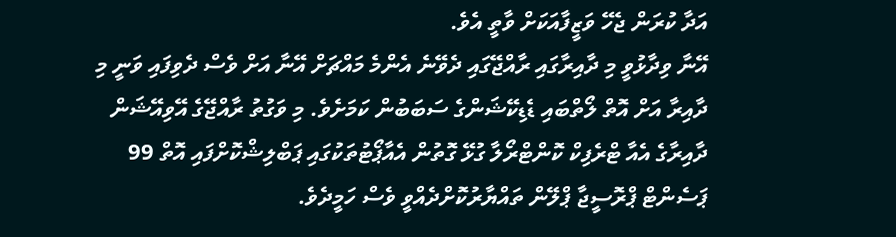އަދާ ކުރަން ޖެހޭ ވަޒީފާއަކަށް ވާތީ އެވެ.
އޭނާ ވިދާޅުވީ މި ދާއިރާގައި ރާއްޖޭގައި ދެވޭނެ އެންމެ މައްޗަށް އޭނާ އަށް ވެސް ދެވިފައި ވަނީ މި ދާއިރާ އަށް އޮތް ލޯތްބައި ޑެޑިކޭޝަންގެ ސަބަބުން ކަމަށެވެ. މި ވަގުތު ރާއްޖޭގެ އޭވިއޭޝަން ދާއިރާގެ އެއާ ޓްރެފިކް ކޮންޓްރޯލާ ގުޅޭ ގޮތުން އެއާޕޯޓުތަކުގައި ޕަބްލިޝްކޮށްފައި އޮތް 99 ޕަސެންޓް ޕްރޮސީޖާ ޕްލޭން ތައްޔާރުކޮށްދެއްވީ ވެސް ހަމީދެވެ.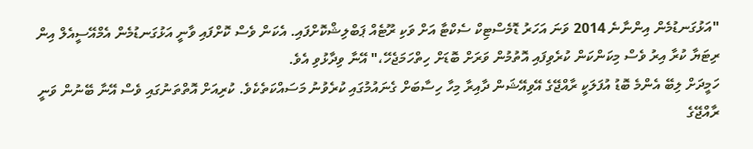"އަޅުގަނޑުމެން އިންނާނެ 2014 ވަނަ އަހަރު ޑޮމެސްޓިކް ސެކްޓާ އަށް ވަކި ރޫޓެއް ޕަބްލިޝްކޮށްފައި. އެކަން ވެސް ކޮށްފައި ވާނީ އަޅުގަނޑުމެން އެމްއޭސީއެލް އިން ރިޓަޔާ ކުރާ އިރު ވެސް މިކަންކަން ކުރެވިފައި އޮތުމުން ވަރަށް ބޮޑަށް ހިތްހަމަޖެހޭ،" އޭނާ ވިދާޅުވި އެވެ.
ހަމީދަށް ލިބޭ އެންމެ ބޮޑު އުފަލަކީ ރާއްޖޭގެ އޭވިއޭޝަން ދާއިރާ މިހާ ހިސާބަށް ގެނައުމުގައި ކުރެވުނު މަސައްކަތެކެވެ. ކުރިއަށް އޮތްތަނުގައި ވެސް އޭނާ ބޭނުން ވަނީ ރާއްޖޭގެ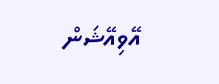އޭވިއޭޝަން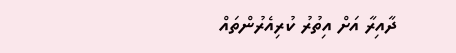ދާއިރާ އަށް އިތުރު ކުރިއެރުންތައް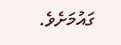ގައުމަށެވެ.